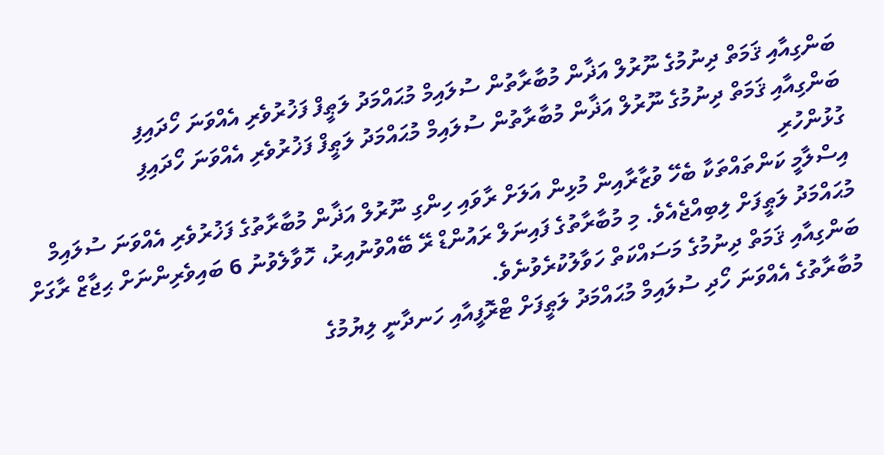ބަންގިއާއި ޤަމަތް ދިނުމުގެ ނޫރުލް އަޛާން މުބާރާތުން ސުލައިމް މުޙައްމަދު ލަޠީފް ފަޚުރުވެރި އެއްވަނަ ހޯދައިފި
ބަންގިއާއި ޤަމަތް ދިނުމުގެ ނޫރުލް އަޛާން މުބާރާތުން ސުލައިމް މުޙައްމަދު ލަޠީފް ފަޚުރުވެރި އެއްވަނަ ހޯދައިފި
ގުޅުންހުރި
އިސްލާމީ ކަންތައްތަކާ ބެހޭ ވުޒާރާއިން މުޅިން އަލަށް ރާވައި ހިންގި ނޫރުލް އަޛާން މުބާރާތުގެ ފަޚުރުވެރި އެއްވަނަ ސުލައިމް މުޙައްމަދު ލަޠީފަށް ލިބިއްޖެއެވެ. މި މުބާރާތުގެ ފައިނަލް ރައުންޑް ރޭ ބޭއްވުނުއިރު، ހޮވާލެވުނު 6 ބައިވެރިންނަށް ޙިޖާޒް ރާގަށް ބަންގިއާއި ޤަމަތް ދިނުމުގެ މަސައްކަތް ހަވާލުކުރެވުނެވެ.
މުބާރާތުގެ އެއްވަނަ ހޯދި ސުލައިމް މުޙައްމަދު ލަޠީފަށް ޓްރޮފީއާއި ހަނދާނީ ލިޔުމުގެ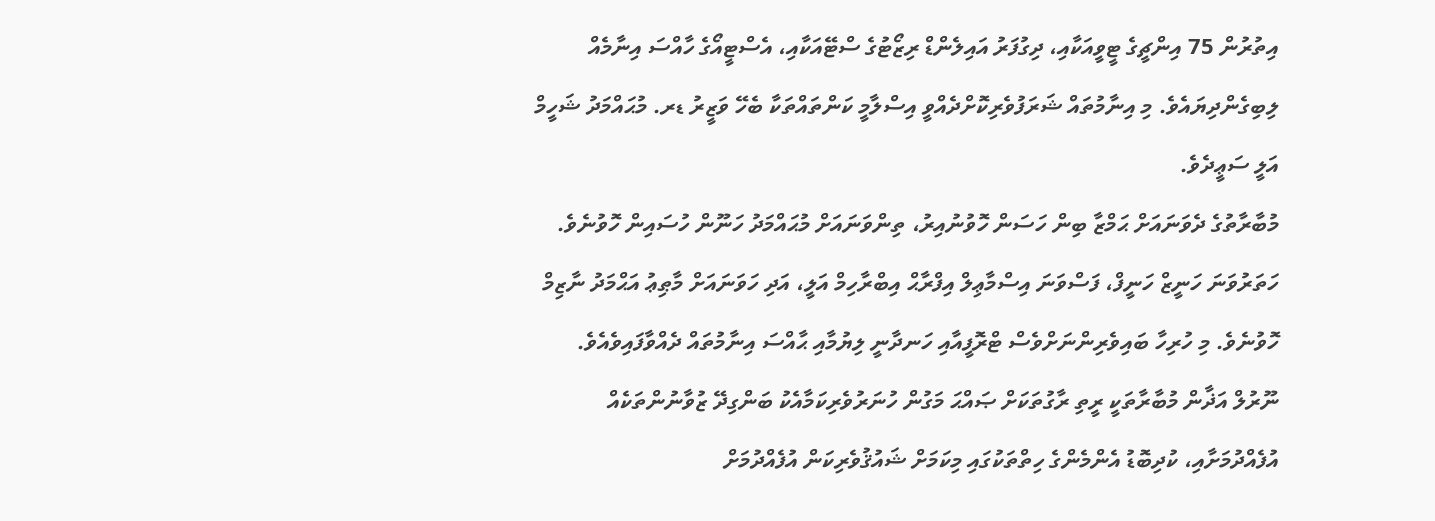އިތުރުން 75 އިންޗީގެ ޓީވީއަކާއި، ދިގުފަރު އައިލެންޑް ރިޒޯޓުގެ ސްޓޭއަކާއި، އެސްޓީއޯގެ ހާއްސަ އިނާމެއް ލިބިގެންދިޔައެވެ. މި އިނާމުތައް ޝަރަފުވެރިކޮށްދެއްވީ އިސްލާމީ ކަންތައްތަކާ ބެހޭ ވަޒީރު ޑރ. މުޙައްމަދު ޝަހީމް އަލީ ސަޢީދެވެ.
މުބާރާތުގެ ދެވަނައަށް ޙަމްޒާ ބިން ހަސަން ހޮވުނުއިރު، ތިންވަނައަށް މުޙައްމަދު ހަނޫން ހުސައިން ހޮވުނެވެ. ހަތަރުވަނަ ހަނީޒް ހަނީފް، ފަސްވަނަ އިސްމާޢިލް އިފްރާޙް އިބްރާހިމް އަލީ، އަދި ހަވަނައަށް މާޠިޢު އަޙްމަދު ނާޒިމް ހޮވުނެވެ. މި ހުރިހާ ބައިވެރިންނަށްވެސް ޓްރޮފީއާއި ހަނދާނީ ލިޔުމާއި ޙާއްސަ އިނާމުތައް ދެއްވާފައިވެއެވެ.
ނޫރުލް އަޛާން މުބާރާތަކީ ރީތި ރާގުތަކަށް ޞައްޙަ މަގުން ހުނަރުވެރިކަމާއެކު ބަންގިދޭ ޒުވާނުންތަކެއް އުފެއްދުމަށާއި، ކުދިބޮޑު އެންމެންގެ ހިތްތަކުގައި މިކަމަށް ޝައުޤުވެރިކަން އުފެއްދުމަށް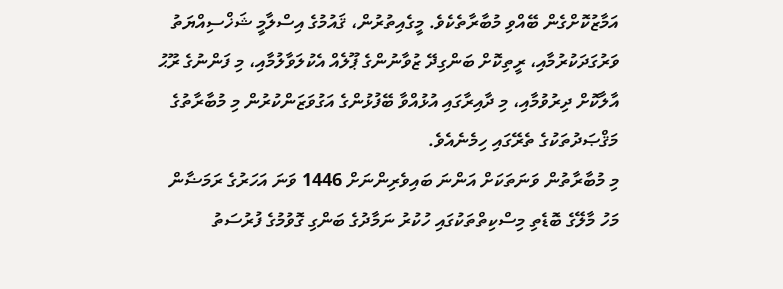އަމާޒުކޮށްގެން ބޭއްވި މުބާރާތެކެވެ. މީގެއިތުރުން، ޤައުމުގެ އިސްލާމީ ޝަޚްސިއްޔަތު ވަރުގަދަކުރުމާއި، ރީތިކޮށް ބަންގިދޭ ޒުވާނުންގެ ޕޫލެއް އެކުލަވާލުމާއި، މި ފަންނުގެ ރޫޙު އާލާކޮށް ދިރުވުމާއި، މި ދާއިރާގައި އުޅުއްވާ ބޭފުޅުންގެ އަގުވަޒަންކުރުން މި މުބާރާތުގެ މަޤްޞަދުތަކުގެ ތެރޭގައި ހިމެނެއެވެ.
މި މުބާރާތުން ވަނަތަކަށް އަންނަ ބައިވެރިންނަށް 1446 ވަނަ އަހަރުގެ ރަމަޟާން މަހު މާލޭގެ ބޮޑެތި މިސްކިތްތަކުގައި ހުކުރު ނަމާދުގެ ބަންގި ގޮވުމުގެ ފުރުސަތު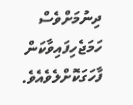ދިނުމަށްވެސް ހަމަޖެހިފައިވާކަން ފާހަގަކޮށްލެވެއެވެ.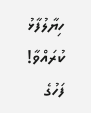ހިޔާލުފާޅު ކުރައްވާ!
ފަހުގެ